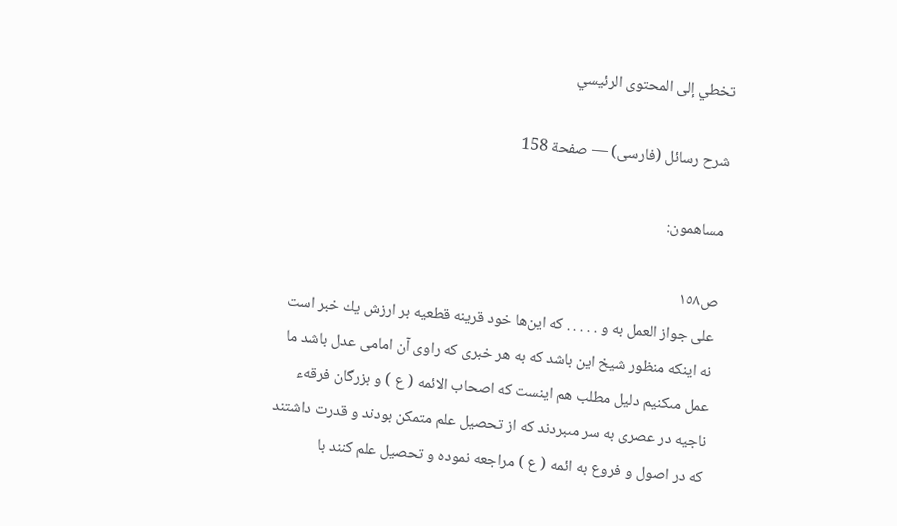تخطي إلى المحتوى الرئيسي

شرح رسائل (فارسى) — صفحة 158

مساهمون:

ص١٥٨
على جواز العمل به و . . . . . كه اين‌ها خود قرينه قطعيه بر ارزش يك خبر است نه اينكه منظور شيخ اين باشد كه به هر خبرى كه راوى آن امامى عدل باشد ما عمل مىكنيم دليل مطلب هم اينست كه اصحاب الائمه ( ع ) و بزرگان فرقهء ناجيه در عصرى به سر مىبردند كه از تحصيل علم متمكن بودند و قدرت داشتند كه در اصول و فروع به ائمه ( ع ) مراجعه نموده و تحصيل علم كنند با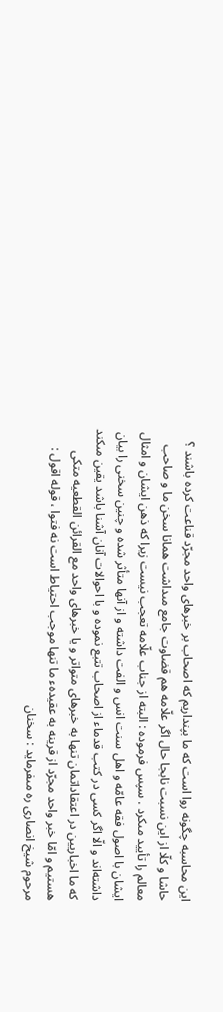اين محاسبه چگونه روا است كه ما بپنداريم كه اصحاب بر خبرهاى واحد مجرّد قناعت كرده باشند ؟ حاشا و كلّا از اين نسبت نابجا حال اگر علّامه هم قضاوت جامع مىداشت همانا سخن ما و صاحب معالم را تأييد مىكرد . سپس فرموده : البته از جناب علّامه تعجب نيست زيرا كه ذهن ايشان و امثال ايشان با اصول فقه عامّه و اهل سنت انس و الفت داشته و از آنها متأثر شده و چنين سخنى را بيان داشته‌اند و الّا اگر كسى در كتب قدماء از اصحاب تتبع نموده و با احوالات آنان آشنا باشد يقين مىكند كه ما اخباريين در اعتقاداتمان تنها به خبرهاى متواتر و يا خبرهاى واحد مع القرائن القطعيه متكى هستيم و امّا خبر واحد مجرّد از قرينه به عقيدهء ما تنها موجب احتياط است نه فتوا ، قوله اقول : مرحوم شيخ انصارى ره مىفرمايد : سخنان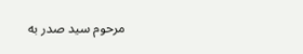مرحوم سيد صدر به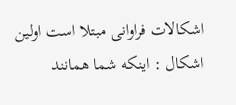اشكالات فراوانى مبتلا است اولين اشكال : اينكه شما همانند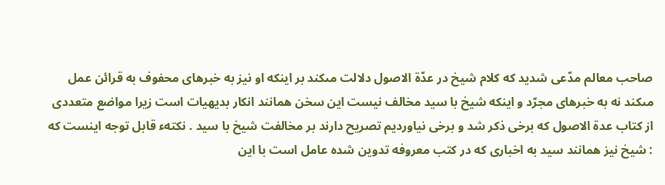صاحب معالم مدّعى شديد كه كلام شيخ در عدّة الاصول دلالت مىكند بر اينكه او نيز به خبرهاى محفوف به قرائن عمل مىكند نه به خبرهاى مجرّد و اينكه شيخ با سيد مخالف نيست اين سخن همانند انكار بديهيات است زيرا مواضع متعددى از كتاب عدة الاصول كه برخى ذكر شد و برخى نياورديم تصريح دارند بر مخالفت شيخ با سيد . نكتهء قابل توجه اينست كه : شيخ نيز همانند سيد به اخبارى كه در كتب معروفه تدوين شده عامل است با اين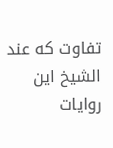تفاوت كه عند الشيخ اين روايات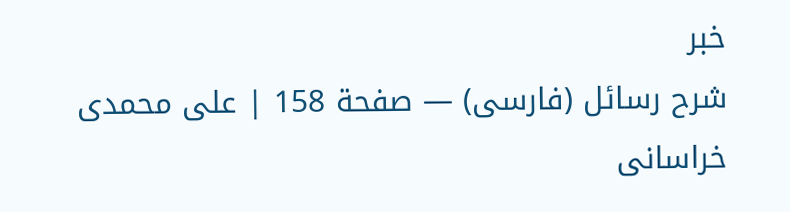خبر
شرح رسائل (فارسى) — صفحة 158 | على محمدى خراسانى